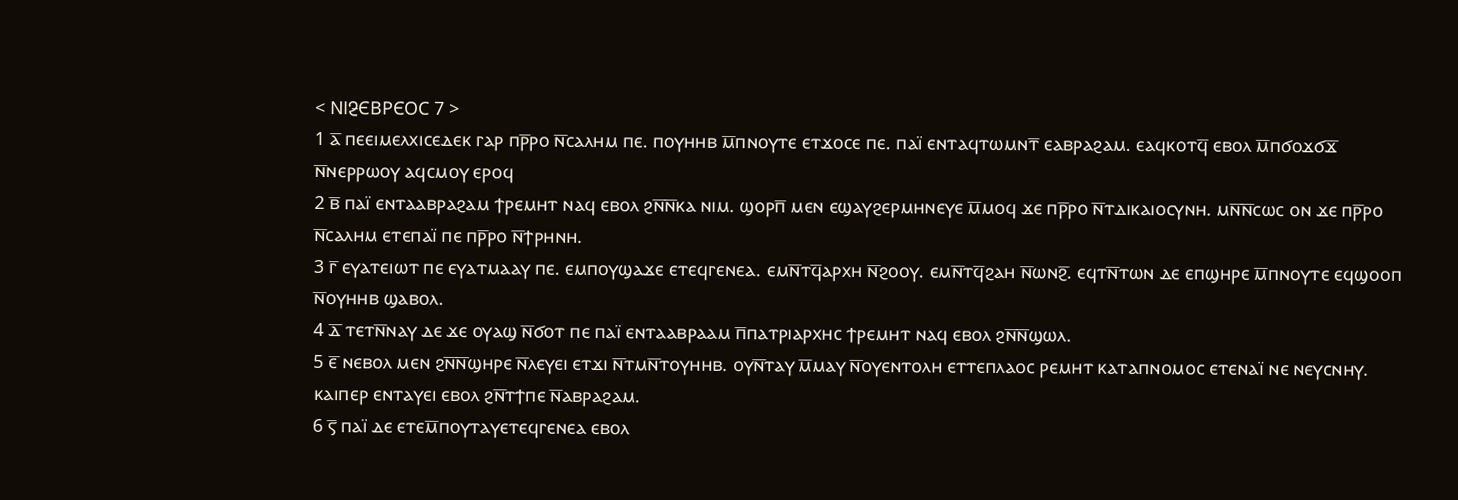< ⲚⲒⳈⲈⲂⲢⲈⲞⲤ 7 >
1 ⲁ̅ ⲡⲉⲉⲓⲙⲉⲗⲭⲓⲥⲉⲇⲉⲕ ⲅⲁⲣ ⲡⲣ̅ⲣⲟ ⲛ̅ⲥⲁⲗⲏⲙ ⲡⲉ. ⲡⲟⲩⲏⲏⲃ ⲙ̅ⲡⲛⲟⲩⲧⲉ ⲉⲧϫⲟⲥⲉ ⲡⲉ. ⲡⲁⲓ̈ ⲉⲛⲧⲁϥⲧⲱⲙⲛⲧ̅ ⲉⲁⲃⲣⲁϩⲁⲙ. ⲉⲁϥⲕⲟⲧϥ̅ ⲉⲃⲟⲗ ⲙ̅ⲡϭⲟϫϭϫ̅ ⲛ̅ⲛⲉⲣⲣⲱⲟⲩ ⲁϥⲥⲙⲟⲩ ⲉⲣⲟϥ
2 ⲃ̅ ⲡⲁⲓ̈ ⲉⲛⲧⲁⲁⲃⲣⲁϩⲁⲙ ϯⲣⲉⲙⲏⲧ ⲛⲁϥ ⲉⲃⲟⲗ ϩⲛ̅ⲛ̅ⲕⲁ ⲛⲓⲙ. ϣⲟⲣⲡ̅ ⲙⲉⲛ ⲉϣⲁⲩϩⲉⲣⲙⲏⲛⲉⲩⲉ ⲙ̅ⲙⲟϥ ϫⲉ ⲡⲣ̅ⲣⲟ ⲛ̅ⲧⲇⲓⲕⲁⲓⲟⲥⲩⲛⲏ. ⲙⲛ̅ⲛ̅ⲥⲱⲥ ⲟⲛ ϫⲉ ⲡⲣ̅ⲣⲟ ⲛ̅ⲥⲁⲗⲏⲙ ⲉⲧⲉⲡⲁⲓ̈ ⲡⲉ ⲡⲣ̅ⲣⲟ ⲛ̅ϯⲣⲏⲛⲏ.
3 ⲅ̅ ⲉⲩⲁⲧⲉⲓⲱⲧ ⲡⲉ ⲉⲩⲁⲧⲙⲁⲁⲩ ⲡⲉ. ⲉⲙⲡⲟⲩϣⲁϫⲉ ⲉⲧⲉϥⲅⲉⲛⲉⲁ. ⲉⲙⲛ̅ⲧϥ̅ⲁⲣⲭⲏ ⲛ̅ϩⲟⲟⲩ. ⲉⲙⲛ̅ⲧϥ̅ϩⲁⲏ ⲛ̅ⲱⲛϩ̅. ⲉϥⲧⲛ̅ⲧⲱⲛ ⲇⲉ ⲉⲡϣⲏⲣⲉ ⲙ̅ⲡⲛⲟⲩⲧⲉ ⲉϥϣⲟⲟⲡ ⲛ̅ⲟⲩⲏⲏⲃ ϣⲁⲃⲟⲗ.
4 ⲇ̅ ⲧⲉⲧⲛ̅ⲛⲁⲩ ⲇⲉ ϫⲉ ⲟⲩⲁϣ ⲛ̅ϭⲟⲧ ⲡⲉ ⲡⲁⲓ̈ ⲉⲛⲧⲁⲁⲃⲣⲁⲁⲙ ⲡ̅ⲡⲁⲧⲣⲓⲁⲣⲭⲏⲥ ϯⲣⲉⲙⲏⲧ ⲛⲁϥ ⲉⲃⲟⲗ ϩⲛ̅ⲛ̅ϣⲱⲗ.
5 ⲉ̅ ⲛⲉⲃⲟⲗ ⲙⲉⲛ ϩⲛ̅ⲛ̅ϣⲏⲣⲉ ⲛ̅ⲗⲉⲩⲉⲓ ⲉⲧϫⲓ ⲛ̅ⲧⲙⲛ̅ⲧⲟⲩⲏⲏⲃ. ⲟⲩⲛ̅ⲧⲁⲩ ⲙ̅ⲙⲁⲩ ⲛ̅ⲟⲩⲉⲛⲧⲟⲗⲏ ⲉⲧⲧⲉⲡⲗⲁⲟⲥ ⲣⲉⲙⲏⲧ ⲕⲁⲧⲁⲡⲛⲟⲙⲟⲥ ⲉⲧⲉⲛⲁⲓ̈ ⲛⲉ ⲛⲉⲩⲥⲛⲏⲩ. ⲕⲁⲓⲡⲉⲣ ⲉⲛⲧⲁⲩⲉⲓ ⲉⲃⲟⲗ ϩⲛ̅ⲧϯⲡⲉ ⲛ̅ⲁⲃⲣⲁϩⲁⲙ.
6 ⲋ̅ ⲡⲁⲓ̈ ⲇⲉ ⲉⲧⲉⲙ̅ⲡⲟⲩⲧⲁⲩⲉⲧⲉϥⲅⲉⲛⲉⲁ ⲉⲃⲟⲗ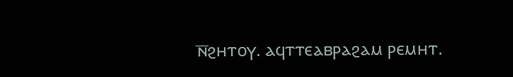ⲛ̅ϩⲏⲧⲟⲩ. ⲁϥⲧⲧⲉⲁⲃⲣⲁϩⲁⲙ ⲣⲉⲙⲏⲧ.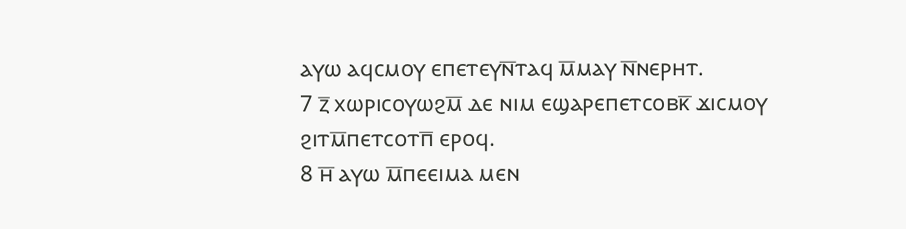ⲁⲩⲱ ⲁϥⲥⲙⲟⲩ ⲉⲡⲉⲧⲉⲩⲛ̅ⲧⲁϥ ⲙ̅ⲙⲁⲩ ⲛ̅ⲛⲉⲣⲏⲧ.
7 ⲍ̅ ⲭⲱⲣⲓⲥⲟⲩⲱϩⲙ̅ ⲇⲉ ⲛⲓⲙ ⲉϣⲁⲣⲉⲡⲉⲧⲥⲟⲃⲕ̅ ϫⲓⲥⲙⲟⲩ ϩⲓⲧⲙ̅ⲡⲉⲧⲥⲟⲧⲡ̅ ⲉⲣⲟϥ.
8 ⲏ̅ ⲁⲩⲱ ⲙ̅ⲡⲉⲉⲓⲙⲁ ⲙⲉⲛ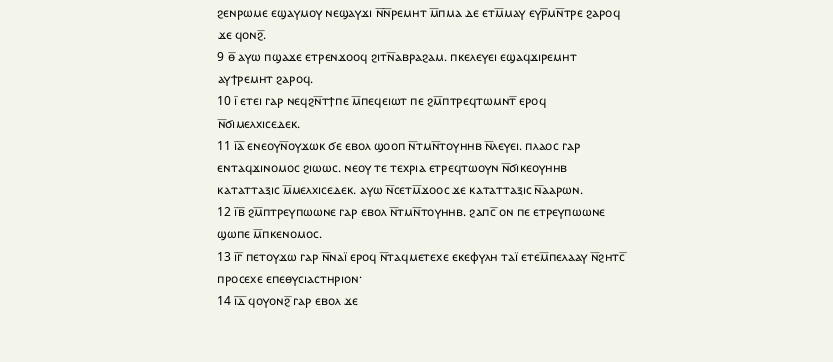ϩⲉⲛⲣⲱⲙⲉ ⲉϣⲁⲩⲙⲟⲩ ⲛⲉϣⲁⲩϫⲓ ⲛ̅ⲛ̅ⲣⲉⲙⲏⲧ ⲙ̅ⲡⲙⲁ ⲇⲉ ⲉⲧⲙ̅ⲙⲁⲩ ⲉⲩⲣ̅ⲙⲛ̅ⲧⲣⲉ ϩⲁⲣⲟϥ ϫⲉ ϥⲟⲛϩ̅.
9 ⲑ̅ ⲁⲩⲱ ⲡϣⲁϫⲉ ⲉⲧⲣⲉⲛϫⲟⲟϥ ϩⲓⲧⲛ̅ⲁⲃⲣⲁϩⲁⲙ. ⲡⲕⲉⲗⲉⲩⲉⲓ ⲉϣⲁϥϫⲓⲣⲉⲙⲏⲧ ⲁⲩϯⲣⲉⲙⲏⲧ ϩⲁⲣⲟϥ.
10 ⲓ̅ ⲉⲧⲉⲓ ⲅⲁⲣ ⲛⲉϥϩⲛ̅ⲧϯⲡⲉ ⲙ̅ⲡⲉϥⲉⲓⲱⲧ ⲡⲉ ϩⲙ̅ⲡⲧⲣⲉϥⲧⲱⲙⲛⲧ̅ ⲉⲣⲟϥ ⲛ̅ϭⲓⲙⲉⲗⲭⲓⲥⲉⲇⲉⲕ.
11 ⲓ̅ⲁ̅ ⲉⲛⲉⲟⲩⲛ̅ⲟⲩϫⲱⲕ ϭⲉ ⲉⲃⲟⲗ ϣⲟⲟⲡ ⲛ̅ⲧⲙⲛ̅ⲧⲟⲩⲏⲏⲃ ⲛ̅ⲗⲉⲩⲉⲓ. ⲡⲗⲁⲟⲥ ⲅⲁⲣ ⲉⲛⲧⲁϥϫⲓⲛⲟⲙⲟⲥ ϩⲓⲱⲱⲥ. ⲛⲉⲟⲩ ⲧⲉ ⲧⲉⲭⲣⲓⲁ ⲉⲧⲣⲉϥⲧⲱⲟⲩⲛ ⲛ̅ϭⲓⲕⲉⲟⲩⲏⲏⲃ ⲕⲁⲧⲁⲧⲧⲁⲝⲓⲥ ⲙ̅ⲙⲉⲗⲭⲓⲥⲉⲇⲉⲕ. ⲁⲩⲱ ⲛ̅ⲥⲉⲧⲙ̅ϫⲟⲟⲥ ϫⲉ ⲕⲁⲧⲁⲧⲧⲁⲝⲓⲥ ⲛ̅ⲁⲁⲣⲱⲛ.
12 ⲓ̅ⲃ̅ ϩⲙ̅ⲡⲧⲣⲉⲩⲡⲱⲱⲛⲉ ⲅⲁⲣ ⲉⲃⲟⲗ ⲛ̅ⲧⲙⲛ̅ⲧⲟⲩⲏⲏⲃ. ϩⲁⲡⲥ̅ ⲟⲛ ⲡⲉ ⲉⲧⲣⲉⲩⲡⲱⲱⲛⲉ ϣⲱⲡⲉ ⲙ̅ⲡⲕⲉⲛⲟⲙⲟⲥ.
13 ⲓ̅ⲅ̅ ⲡⲉⲧⲟⲩϫⲱ ⲅⲁⲣ ⲛ̅ⲛⲁⲓ̈ ⲉⲣⲟϥ ⲛ̅ⲧⲁϥⲙⲉⲧⲉⲭⲉ ⲉⲕⲉⲫⲩⲗⲏ ⲧⲁⲓ̈ ⲉⲧⲉⲙ̅ⲡⲉⲗⲁⲁⲩ ⲛ̅ϩⲏⲧⲥ̅ ⲡⲣⲟⲥⲉⲭⲉ ⲉⲡⲉⲑⲩⲥⲓⲁⲥⲧⲏⲣⲓⲟⲛ·
14 ⲓ̅ⲇ̅ ϥⲟⲩⲟⲛϩ̅ ⲅⲁⲣ ⲉⲃⲟⲗ ϫⲉ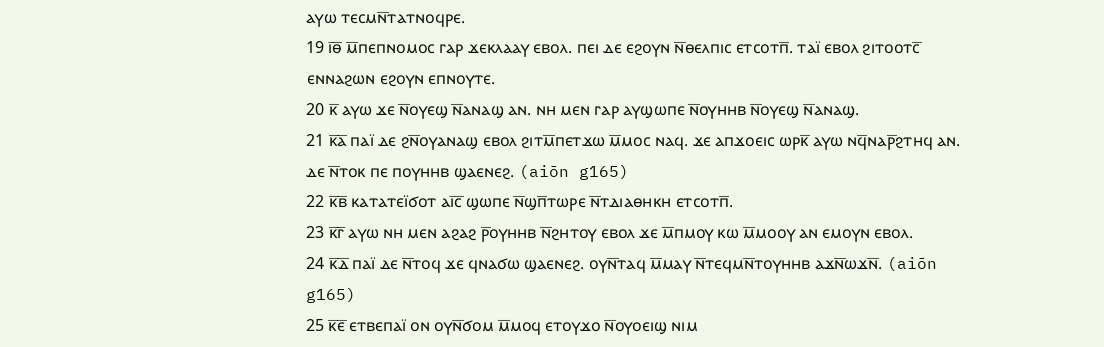ⲁⲩⲱ ⲧⲉⲥⲙⲛ̅ⲧⲁⲧⲛⲟϥⲣⲉ.
19 ⲓ̅ⲑ̅ ⲙ̅ⲡⲉⲡⲛⲟⲙⲟⲥ ⲅⲁⲣ ϫⲉⲕⲗⲁⲁⲩ ⲉⲃⲟⲗ. ⲡⲉⲓ ⲇⲉ ⲉϩⲟⲩⲛ ⲛ̅ⲑⲉⲗⲡⲓⲥ ⲉⲧⲥⲟⲧⲡ̅. ⲧⲁⲓ̈ ⲉⲃⲟⲗ ϩⲓⲧⲟⲟⲧⲥ̅ ⲉⲛⲛⲁϩⲱⲛ ⲉϩⲟⲩⲛ ⲉⲡⲛⲟⲩⲧⲉ.
20 ⲕ̅ ⲁⲩⲱ ϫⲉ ⲛ̅ⲟⲩⲉϣ ⲛ̅ⲁⲛⲁϣ ⲁⲛ. ⲛⲏ ⲙⲉⲛ ⲅⲁⲣ ⲁⲩϣⲱⲡⲉ ⲛ̅ⲟⲩⲏⲏⲃ ⲛ̅ⲟⲩⲉϣ ⲛ̅ⲁⲛⲁϣ.
21 ⲕ̅ⲁ̅ ⲡⲁⲓ̈ ⲇⲉ ϩⲛ̅ⲟⲩⲁⲛⲁϣ ⲉⲃⲟⲗ ϩⲓⲧⲙ̅ⲡⲉⲧϫⲱ ⲙ̅ⲙⲟⲥ ⲛⲁϥ. ϫⲉ ⲁⲡϫⲟⲉⲓⲥ ⲱⲣⲕ̅ ⲁⲩⲱ ⲛϥ̅ⲛⲁⲣ̅ϩⲧⲏϥ ⲁⲛ. ⲇⲉ ⲛ̅ⲧⲟⲕ ⲡⲉ ⲡⲟⲩⲏⲏⲃ ϣⲁⲉⲛⲉϩ. (aiōn g165)
22 ⲕ̅ⲃ̅ ⲕⲁⲧⲁⲧⲉⲓ̈ϭⲟⲧ ⲁⲓ̅ⲥ̅ ϣⲱⲡⲉ ⲛ̅ϣⲡ̅ⲧⲱⲣⲉ ⲛ̅ⲧⲇⲓⲁⲑⲏⲕⲏ ⲉⲧⲥⲟⲧⲡ̅.
23 ⲕ̅ⲅ̅ ⲁⲩⲱ ⲛⲏ ⲙⲉⲛ ⲁϩⲁϩ ⲣ̅ⲟⲩⲏⲏⲃ ⲛ̅ϩⲏⲧⲟⲩ ⲉⲃⲟⲗ ϫⲉ ⲙ̅ⲡⲙⲟⲩ ⲕⲱ ⲙ̅ⲙⲟⲟⲩ ⲁⲛ ⲉⲙⲟⲩⲛ ⲉⲃⲟⲗ.
24 ⲕ̅ⲇ̅ ⲡⲁⲓ̈ ⲇⲉ ⲛ̅ⲧⲟϥ ϫⲉ ϥⲛⲁϭⲱ ϣⲁⲉⲛⲉϩ. ⲟⲩⲛ̅ⲧⲁϥ ⲙ̅ⲙⲁⲩ ⲛ̅ⲧⲉϥⲙⲛ̅ⲧⲟⲩⲏⲏⲃ ⲁϫⲛ̅ⲱϫⲛ̅. (aiōn g165)
25 ⲕ̅ⲉ̅ ⲉⲧⲃⲉⲡⲁⲓ̈ ⲟⲛ ⲟⲩⲛ̅ϭⲟⲙ ⲙ̅ⲙⲟϥ ⲉⲧⲟⲩϫⲟ ⲛ̅ⲟⲩⲟⲉⲓϣ ⲛⲓⲙ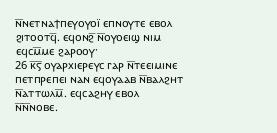ⲛ̅ⲛⲉⲧⲛⲁϯⲡⲉⲩⲟⲩⲟⲓ̈ ⲉⲡⲛⲟⲩⲧⲉ ⲉⲃⲟⲗ ϩⲓⲧⲟⲟⲧϥ̅. ⲉϥⲟⲛϩ̅ ⲛ̅ⲟⲩⲟⲉⲓϣ ⲛⲓⲙ ⲉϥⲥⲙ̅ⲙⲉ ϩⲁⲣⲟⲟⲩ·
26 ⲕ̅ⲋ̅ ⲟⲩⲁⲣⲭⲓⲉⲣⲉⲩⲥ ⲅⲁⲣ ⲛ̅ⲧⲉⲉⲓⲙⲓⲛⲉ ⲡⲉⲧⲡⲣⲉⲡⲉⲓ ⲛⲁⲛ ⲉϥⲟⲩⲁⲁⲃ ⲛ̅ⲃⲁⲗϩⲏⲧ ⲛ̅ⲁⲧⲧⲱⲗⲙ̅. ⲉϥⲥⲁϩⲏⲩ ⲉⲃⲟⲗ ⲛ̅ⲛ̅ⲛⲟⲃⲉ.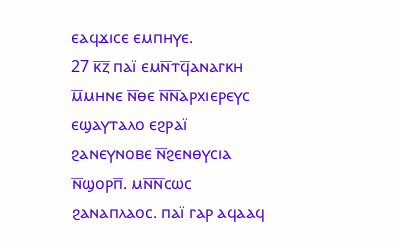ⲉⲁϥϫⲓⲥⲉ ⲉⲙⲡⲏⲩⲉ.
27 ⲕ̅ⲍ̅ ⲡⲁⲓ̈ ⲉⲙⲛ̅ⲧϥ̅ⲁⲛⲁⲅⲕⲏ ⲙ̅ⲙⲏⲛⲉ ⲛ̅ⲑⲉ ⲛ̅ⲛ̅ⲁⲣⲭⲓⲉⲣⲉⲩⲥ ⲉϣⲁⲩⲧⲁⲗⲟ ⲉϩⲣⲁⲓ̈ ϩⲁⲛⲉⲩⲛⲟⲃⲉ ⲛ̅ϩⲉⲛⲑⲩⲥⲓⲁ ⲛ̅ϣⲟⲣⲡ̅. ⲙⲛ̅ⲛ̅ⲥⲱⲥ ϩⲁⲛⲁⲡⲗⲁⲟⲥ. ⲡⲁⲓ̈ ⲅⲁⲣ ⲁϥⲁⲁϥ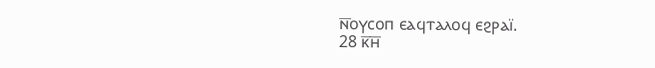ⲛ̅ⲟⲩⲥⲟⲡ ⲉⲁϥⲧⲁⲗⲟϥ ⲉϩⲣⲁⲓ̈.
28 ⲕ̅ⲏ̅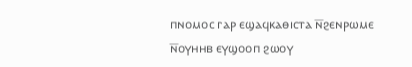ⲡⲛⲟⲙⲟⲥ ⲅⲁⲣ ⲉϣⲁϥⲕⲁⲑⲓⲥⲧⲁ ⲛ̅ϩⲉⲛⲣⲱⲙⲉ ⲛ̅ⲟⲩⲏⲏⲃ ⲉⲩϣⲟⲟⲡ ϩⲱⲟⲩ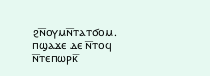ϩⲛ̅ⲟⲩⲙⲛ̅ⲧⲁⲧϭⲟⲙ. ⲡϣⲁϫⲉ ⲇⲉ ⲛ̅ⲧⲟϥ ⲛ̅ⲧⲉⲡⲱⲣⲕ̅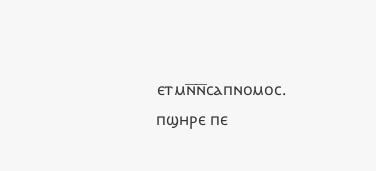ⲉⲧⲙⲛ̅ⲛ̅ⲥⲁⲡⲛⲟⲙⲟⲥ. ⲡϣⲏⲣⲉ ⲡⲉ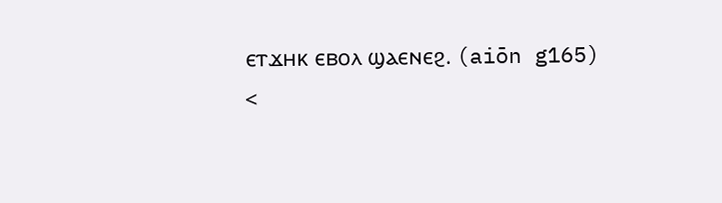ⲉⲧϫⲏⲕ ⲉⲃⲟⲗ ϣⲁⲉⲛⲉϩ. (aiōn g165)
<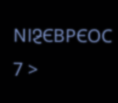ⲚⲒⳈⲈⲂⲢⲈⲞⲤ 7 >